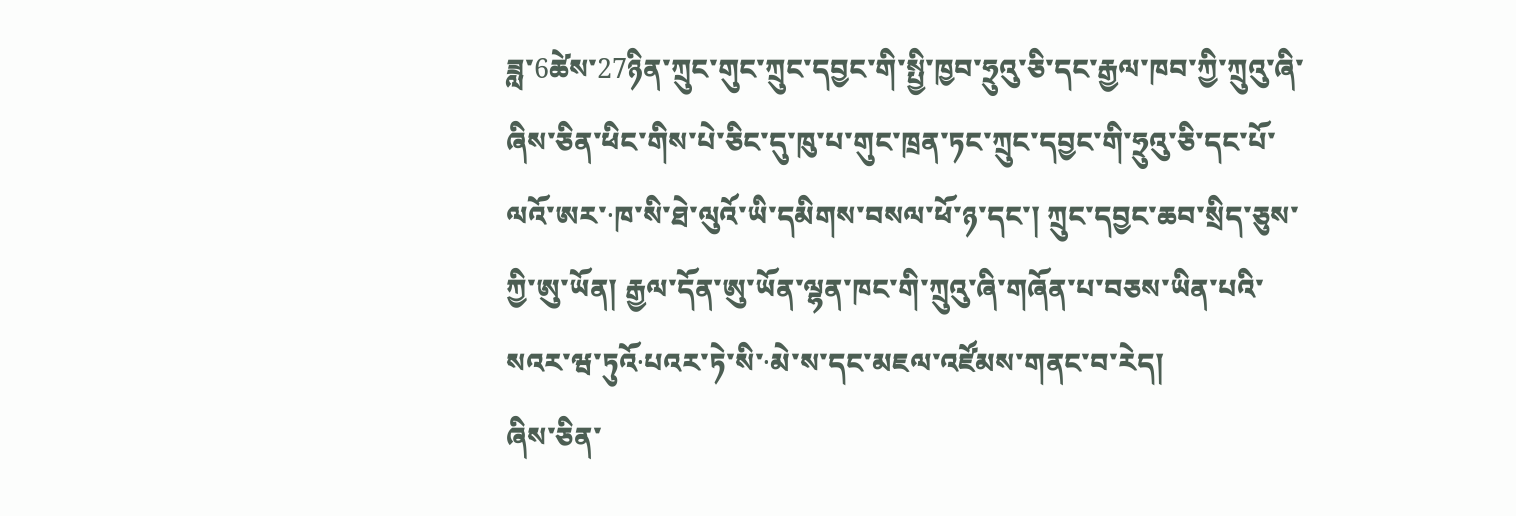ཟླ་6ཚེས་27ཉིན་ཀྲུང་གུང་ཀྲུང་དབྱང་གི་སྤྱི་ཁྱབ་ཧྲུའུ་ཅི་དང་རྒྱལ་ཁབ་ཀྱི་ཀྲུའུ་ཞི་ཞིས་ཅིན་ཕིང་གིས་པེ་ཅིང་དུ་ཁུ་པ་གུང་ཁྲན་ཏང་ཀྲུང་དབྱང་གི་ཧྲུའུ་ཅི་དང་པོ་ལའོ་ཨར་·ཁ་སི་ཐེ་ལུའོ་ཡི་དམིགས་བསལ་ཕོ་ཉ་དང་། ཀྲུང་དབྱང་ཆབ་སྲིད་ཅུས་ཀྱི་ཨུ་ཡོན། རྒྱལ་དོན་ཨུ་ཡོན་ལྷན་ཁང་གི་ཀྲུའུ་ཞི་གཞོན་པ་བཅས་ཡིན་པའི་སའར་ཝ་ཏུའོ·པའར་ཏེ་སི་·མེ་ས་དང་མཇལ་འཛོམས་གནང་བ་རེད།
ཞིས་ཅིན་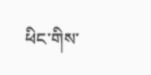ཕིང་གིས་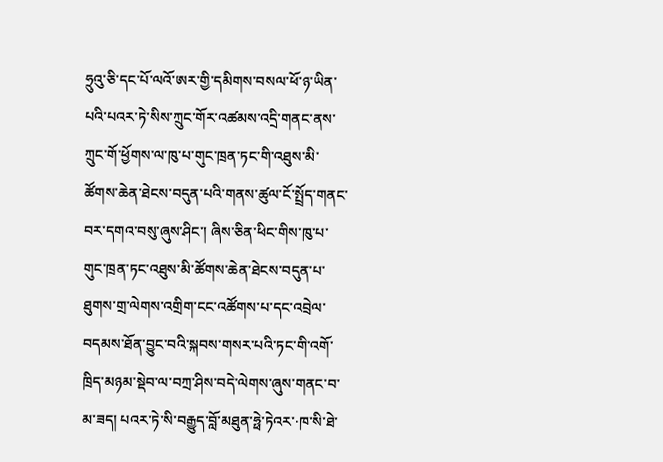ཧྲུའུ་ཅི་དང་པོ་ལའོ་ཨར་གྱི་དམིགས་བསལ་ཕོ་ཉ་ཡིན་པའི་པའར་ཏེ་སིས་ཀྲུང་གོར་འཚམས་འདྲི་གནང་ནས་ཀྲུང་གོ་ཕྱོགས་ལ་ཁུ་པ་གུང་ཁྲན་ཏང་གི་འཐུས་མི་ཚོགས་ཆེན་ཐེངས་བདུན་པའི་གནས་ཚུལ་ངོ་སྤྲོད་གནང་བར་དགའ་བསུ་ཞུས་ཤིང་། ཞིས་ཅིན་ཕིང་གིས་ཁུ་པ་གུང་ཁྲན་ཏང་འཐུས་མི་ཚོགས་ཆེན་ཐེངས་བདུན་པ་ཐུགས་གྲ་ལེགས་འགྲིག་ངང་འཚོགས་པ་དང་འབྲེལ་བདམས་ཐོན་བྱུང་བའི་སྐབས་གསར་པའི་ཏང་གི་འགོ་ཁྲིད་མཉམ་སྡེབ་ལ་བཀྲ་ཤིས་བདེ་ལེགས་ཞུས་གནང་བ་མ་ཟད། པའར་ཏེ་སི་བརྒྱུད་བློ་མཐུན་ཧྥེ་ཏེའར་·ཁ་སི་ཐེ་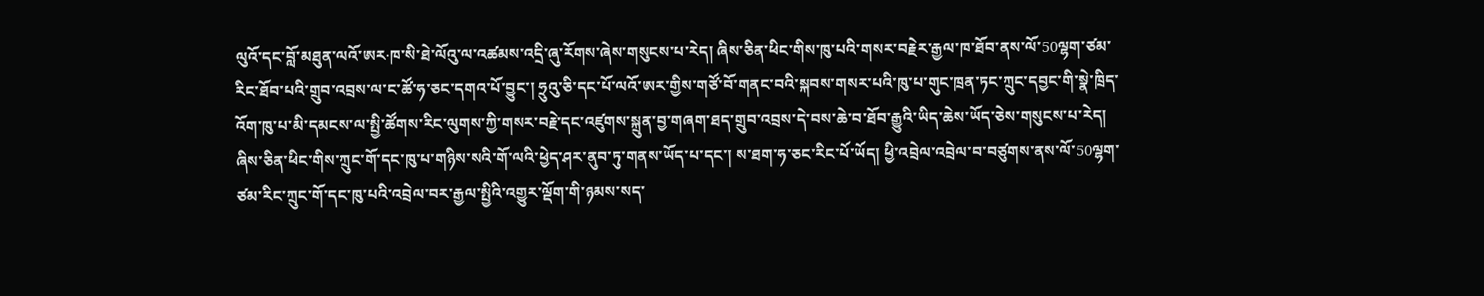ལུའོ་དང་བློ་མཐུན་ལའོ་ཨར·ཁ་སི་ཐེ་ལོའུ་ལ་འཚམས་འདྲི་ཞུ་རོགས་ཞེས་གསུངས་པ་རེད། ཞིས་ཅིན་ཕིང་གིས་ཁུ་པའི་གསར་བརྗེར་རྒྱལ་ཁ་ཐོབ་ནས་ལོ་50ལྷག་ཙམ་རིང་ཐོབ་པའི་གྲུབ་འབྲས་ལ་ང་ཚོ་ཧ་ཅང་དགའ་པོ་བྱུང་། ཧྲུའུ་ཅི་དང་པོ་ལའོ་ཨར་གྱིས་གཙོ་བོ་གནང་བའི་སྐབས་གསར་པའི་ཁུ་པ་གུང་ཁྲན་ཏང་ཀྲུང་དབྱང་གི་སྣེ་ཁྲིད་འོག་ཁུ་པ་མི་དམངས་ལ་སྤྱི་ཚོགས་རིང་ལུགས་ཀྱི་གསར་བརྗེ་དང་འཛུགས་སྐྲུན་བྱ་གཞག་ཐད་གྲུབ་འབྲས་དེ་བས་ཆེ་བ་ཐོབ་རྒྱུའི་ཡིད་ཆེས་ཡོད་ཅེས་གསུངས་པ་རེད།
ཞིས་ཅིན་ཕིང་གིས་ཀྲུང་གོ་དང་ཁུ་པ་གཉིས་སའི་གོ་ལའི་ཕྱེད་ཤར་ནུབ་ཏུ་གནས་ཡོད་པ་དང་། ས་ཐག་ཧ་ཅང་རིང་པོ་ཡོད། ཕྱི་འབྲེལ་འབྲེལ་བ་བཙུགས་ནས་ལོ་50ལྷག་ཙམ་རིང་ཀྲུང་གོ་དང་ཁུ་པའི་འབྲེལ་བར་རྒྱལ་སྤྱིའི་འགྱུར་ལྡོག་གི་ཉམས་སད་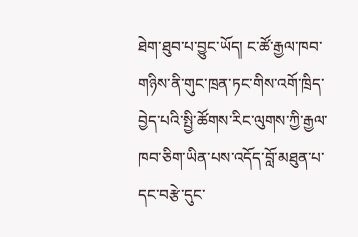ཐེག་ཐུབ་པ་བྱུང་ཡོད། ང་ཚོ་རྒྱལ་ཁབ་གཉིས་ནི་གུང་ཁྲན་ཏང་གིས་འགོ་ཁྲིད་བྱེད་པའི་སྤྱི་ཚོགས་རིང་ལུགས་ཀྱི་རྒྱལ་ཁབ་ཅིག་ཡིན་པས་འདོད་བློ་མཐུན་པ་དང་བརྩེ་དུང་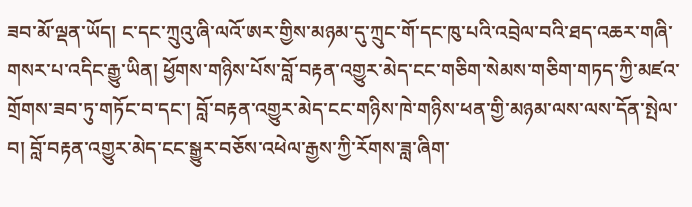ཟབ་མོ་ལྡན་ཡོད། ང་དང་ཀྲུའུ་ཞི་ལའོ་ཨར་གྱིས་མཉམ་དུ་ཀྲུང་གོ་དང་ཁུ་པའི་འབྲེལ་བའི་ཐད་འཆར་གཞི་གསར་པ་འདིང་རྒྱུ་ཡིན། ཕྱོགས་གཉིས་པོས་བློ་བརྟན་འགྱུར་མེད་ངང་གཅིག་སེམས་གཅིག་གཏད་ཀྱི་མཛའ་གྲོགས་ཟབ་ཏུ་གཏོང་བ་དང་། བློ་བརྟན་འགྱུར་མེད་ངང་གཉིས་ཁེ་གཉིས་ཕན་གྱི་མཉམ་ལས་ལས་དོན་སྤེལ་བ། བློ་བརྟན་འགྱུར་མེད་ངང་སྒྱུར་བཅོས་འཕེལ་རྒྱས་ཀྱི་རོགས་ཟླ་ཞིག་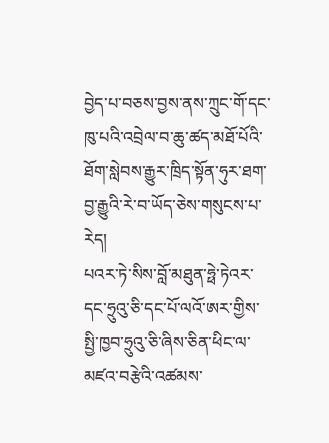བྱེད་པ་བཅས་བྱས་ནས་ཀྲུང་གོ་དང་ཁུ་པའི་འབྲེལ་བ་ཆུ་ཚད་མཐོ་པོའི་ཐོག་སླེབས་རྒྱུར་ཁྲིད་སྟོན་ཧུར་ཐག་བྱ་རྒྱུའི་རེ་བ་ཡོད་ཅེས་གསུངས་པ་རེད།
པའར་ཏེ་སིས་བློ་མཐུན་ཧྥེ་ཏེའར་དང་ཧྲུའུ་ཅི་དང་པོ་ལའོ་ཨར་གྱིས་སྤྱི་ཁྱབ་ཧྲུའུ་ཅི་ཞིས་ཅིན་ཕིང་ལ་མཛའ་བརྩེའི་འཚམས་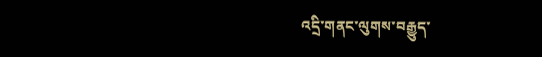འདྲི་གནང་ལུགས་བརྒྱུད་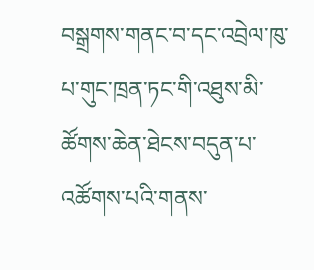བསྒྲགས་གནང་བ་དང་འབྲེལ་ཁུ་པ་གུང་ཁྲན་ཏང་གི་འཐུས་མི་ཚོགས་ཆེན་ཐེངས་བདུན་པ་འཚོགས་པའི་གནས་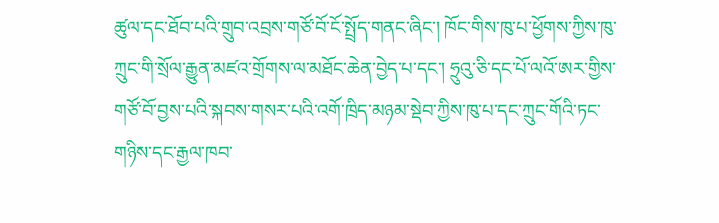ཚུལ་དང་ཐོབ་པའི་གྲུབ་འབྲས་གཙོ་བོ་ངོ་སྤྲོད་གནང་ཞིང་། ཁོང་གིས་ཁུ་པ་ཕྱོགས་ཀྱིས་ཁུ་ཀྲུང་གི་སྲོལ་རྒྱུན་མཛའ་གྲོགས་ལ་མཐོང་ཆེན་བྱེད་པ་དང་། ཧྲུའུ་ཅི་དང་པོ་ལའོ་ཨར་གྱིས་གཙོ་བོ་བྱས་པའི་སྐབས་གསར་པའི་འགོ་ཁྲིད་མཉམ་སྡེབ་ཀྱིས་ཁུ་པ་དང་ཀྲུང་གོའི་ཏང་གཉིས་དང་རྒྱལ་ཁབ་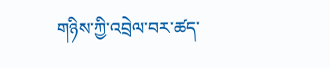གཉིས་ཀྱི་འབྲེལ་བར་ཚད་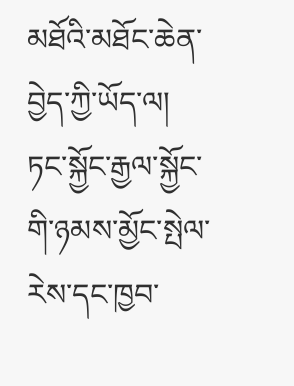མཐོའི་མཐོང་ཆེན་བྱེད་ཀྱི་ཡོད་ལ། ཏང་སྐྱོང་རྒྱལ་སྐྱོང་གི་ཉམས་མྱོང་སྤེལ་རེས་དང་ཁྱབ་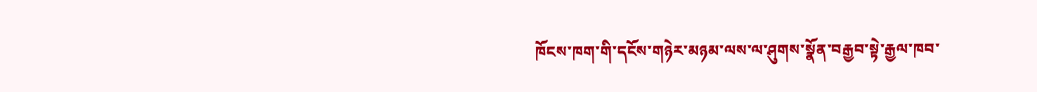ཁོངས་ཁག་གི་དངོས་གཉེར་མཉམ་ལས་ལ་ཤུགས་སྣོན་བརྒྱབ་སྟེ་རྒྱལ་ཁབ་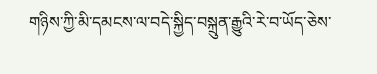གཉིས་ཀྱི་མི་དམངས་ལ་བདེ་སྐྱིད་བསྐྲུན་རྒྱུའི་རེ་བ་ཡོད་ཅེས་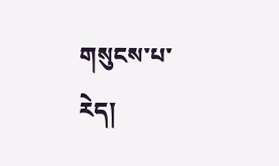གསུངས་པ་རེད།